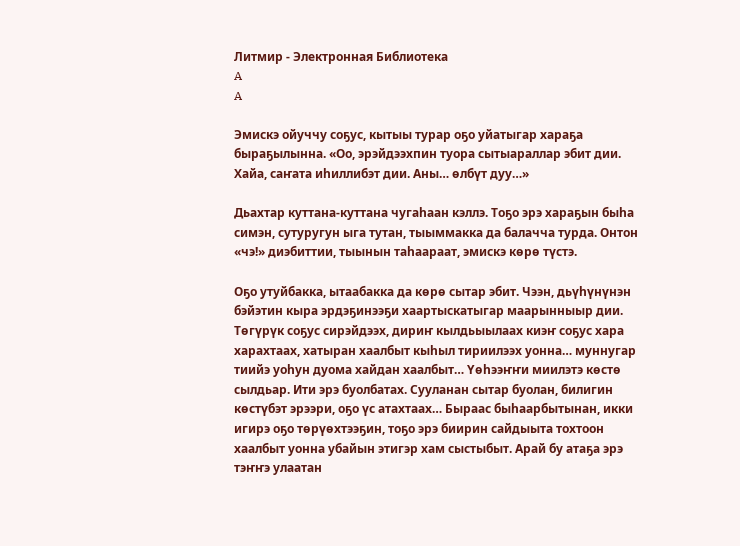Литмир - Электронная Библиотека
A
A

Эмискэ ойуччу соҕус, кытыы турар оҕо уйатыгар хараҕа быраҕылынна. «Оо, эрэйдээхпин туора сытыараллар эбит дии. Хайа, саҥата иһиллибэт дии. Аны… өлбүт дуу…»

Дьахтар куттана-куттана чугаһаан кэллэ. Тоҕо эрэ хараҕын быһа симэн, сутуругун ыга тутан, тыыммакка да балачча турда. Онтон «чэ!» диэбиттии, тыынын таһаараат, эмискэ көрө түстэ.

Оҕо утуйбакка, ытаабакка да көрө сытар эбит. Чээн, дьүһүнүнэн бэйэтин кыра эрдэҕинээҕи хаартыскатыгар маарынныыр дии. Төгүрүк соҕус сирэйдээх, дириҥ кылдьыылаах киэҥ соҕус хара харахтаах, хатыран хаалбыт кыһыл тириилээх уонна… муннугар тиийэ уоһун дуома хайдан хаалбыт… Үөһээҥҥи миилэтэ көстө сылдьар. Ити эрэ буолбатах. Сууланан сытар буолан, билигин көстүбэт эрээри, оҕо үс атахтаах… Быраас быһаарбытынан, икки игирэ оҕо төрүөхтээҕин, тоҕо эрэ биирин сайдыыта тохтоон хаалбыт уонна убайын этигэр хам сыстыбыт. Арай бу атаҕа эрэ тэҥҥэ улаатан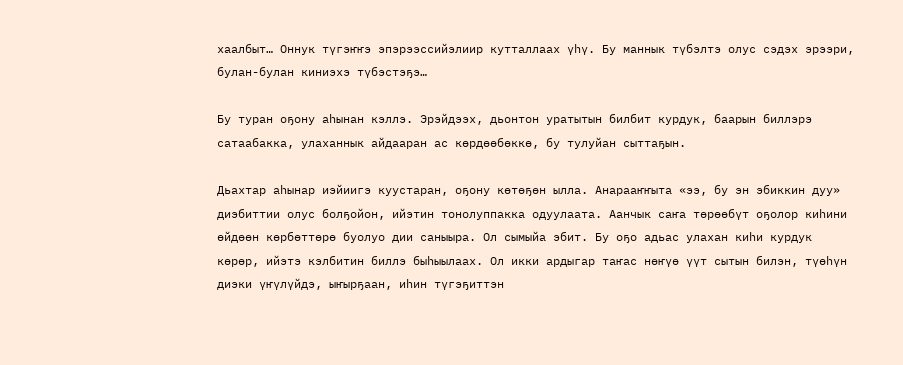хаалбыт… Оннук түгэҥҥэ эпэрээссийэлиир кутталлаах үһү. Бу маннык түбэлтэ олус сэдэх эрээри, булан-булан киниэхэ түбэстэҕэ…

Бу туран оҕону аһынан кэллэ. Эрэйдээх, дьонтон уратытын билбит курдук, баарын биллэрэ сатаабакка, улаханнык айдааран ас көрдөөбөккө, бу тулуйан сыттаҕын.

Дьахтар аһынар иэйиигэ куустаран, оҕону көтөҕөн ылла. Анарааҥҥыта «ээ, бу эн эбиккин дуу» диэбиттии олус болҕойон, ийэтин тонолуппакка одуулаата. Аанчык саҥа төрөөбүт оҕолор киһини өйдөөн көрбөттөрө буолуо дии саныыра. Ол сымыйа эбит. Бу оҕо адьас улахан киһи курдук көрөр, ийэтэ кэлбитин биллэ быһыылаах. Ол икки ардыгар таҥас нөҥүө үүт сытын билэн, түөһүн диэки үҥүлүйдэ, ыҥырҕаан, иһин түгэҕиттэн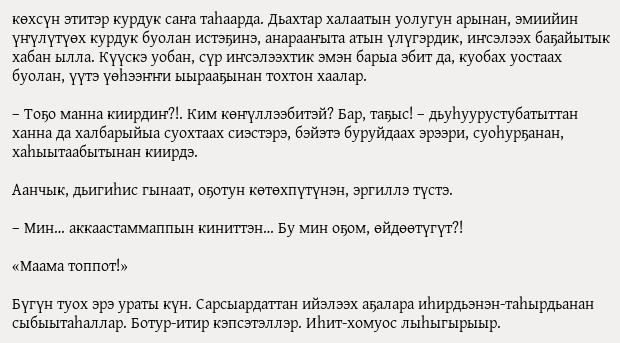көхсүн этитэр курдук саҥа таһаарда. Дьахтар халаатын уолугун арынан, эмиийин үҥүлүтүөх курдук буолан истэҕинэ, анарааҥыта атын үлүгэрдик, иҥсэлээх баҕайытык хабан ылла. Күүскэ уобан, сүр иҥсэлээхтик эмэн барыа эбит да, куобах уостаах буолан, үүтэ үөһээҥҥи ыырааҕынан тохтон хаалар.

– Тоҕо манна киирдиҥ?!. Ким көҥүллээбитэй? Бар, таҕыс! – дьуһуурустубатыттан ханна да халбарыйыа суохтаах сиэстэрэ, бэйэтэ буруйдаах эрээри, суоһурҕанан, хаһыытаабытынан киирдэ.

Аанчык, дьигиһис гынаат, оҕотун көтөхпүтүнэн, эргиллэ түстэ.

– Мин… аккаастаммаппын киниттэн… Бу мин оҕом, өйдөөтүгүт?!

«Маама топпот!»

Бүгүн туох эрэ ураты күн. Сарсыардаттан ийэлээх аҕалара иһирдьэнэн-таһырдьанан сыбыытаһаллар. Ботур-итир кэпсэтэллэр. Иһит-хомуос лыһыгырыыр.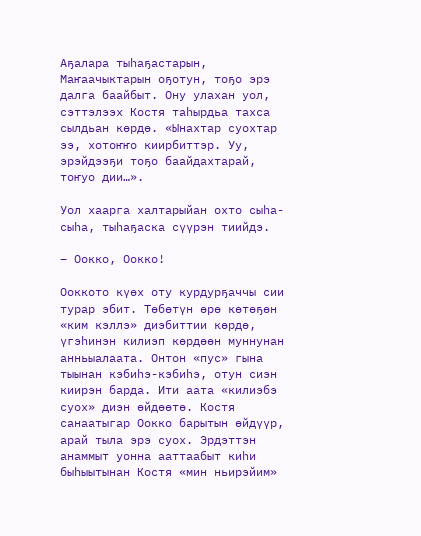Аҕалара тыһаҕастарын, Маҥаачыктарын оҕотун, тоҕо эрэ далга баайбыт. Ону улахан уол, сэттэлээх Костя таһырдьа тахса сылдьан көрдө. «Ынахтар суохтар ээ, хотоҥҥо киирбиттэр. Уу, эрэйдээҕи тоҕо баайдахтарай, тоҥуо дии…».

Уол хаарга халтарыйан охто сыһа-сыһа, тыһаҕаска сүүрэн тиийдэ.

– Оокко, Оокко!

Ооккото күөх оту курдурҕаччы сии турар эбит. Төбөтүн өрө көтөҕөн «ким кэллэ» диэбиттии көрдө, үгэһинэн килиэп көрдөөн муннунан анньыалаата. Онтон «пус» гына тыынан кэбиһэ-кэбиһэ, отун сиэн киирэн барда. Ити аата «килиэбэ суох» диэн өйдөөтө. Костя санаатыгар Оокко барытын өйдүүр, арай тыла эрэ суох. Эрдэттэн анаммыт уонна ааттаабыт киһи быһыытынан Костя «мин ньирэйим»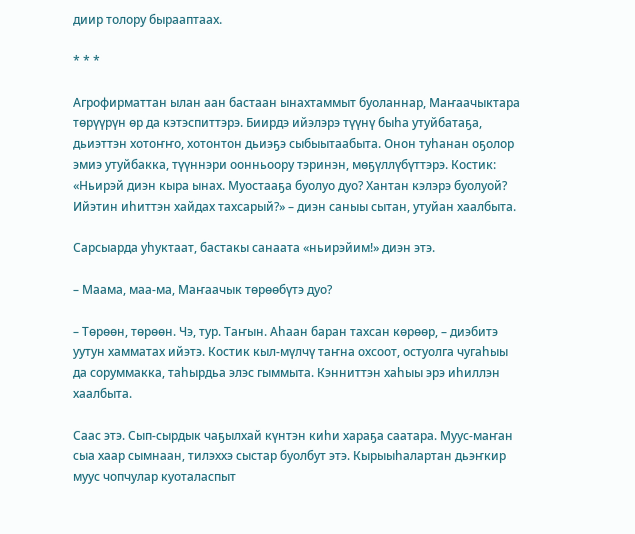диир толору бырааптаах.

* * *

Агрофирматтан ылан аан бастаан ынахтаммыт буоланнар, Маҥаачыктара төрүүрүн өр да кэтэспиттэрэ. Биирдэ ийэлэрэ түүнү быһа утуйбатаҕа, дьиэттэн хотоҥҥо, хотонтон дьиэҕэ сыбыытаабыта. Онон туһанан оҕолор эмиэ утуйбакка, түүннэри оонньоору тэринэн, мөҕүллүбүттэрэ. Костик: «Ньирэй диэн кыра ынах. Муостааҕа буолуо дуо? Хантан кэлэрэ буолуой? Ийэтин иһиттэн хайдах тахсарый?» – диэн саныы сытан, утуйан хаалбыта.

Сарсыарда уһуктаат, бастакы санаата «ньирэйим!» диэн этэ.

– Маама, маа-ма, Маҥаачык төрөөбүтэ дуо?

– Төрөөн, төрөөн. Чэ, тур. Таҥын. Аһаан баран тахсан көрөөр, – диэбитэ уутун хамматах ийэтэ. Костик кыл-мүлчү таҥна охсоот, остуолга чугаһыы да соруммакка, таһырдьа элэс гыммыта. Кэнниттэн хаһыы эрэ иһиллэн хаалбыта.

Саас этэ. Сып-сырдык чаҕылхай күнтэн киһи хараҕа саатара. Муус-маҥан сыа хаар сымнаан, тилэххэ сыстар буолбут этэ. Кырыыһалартан дьэҥкир муус чопчулар куоталаспыт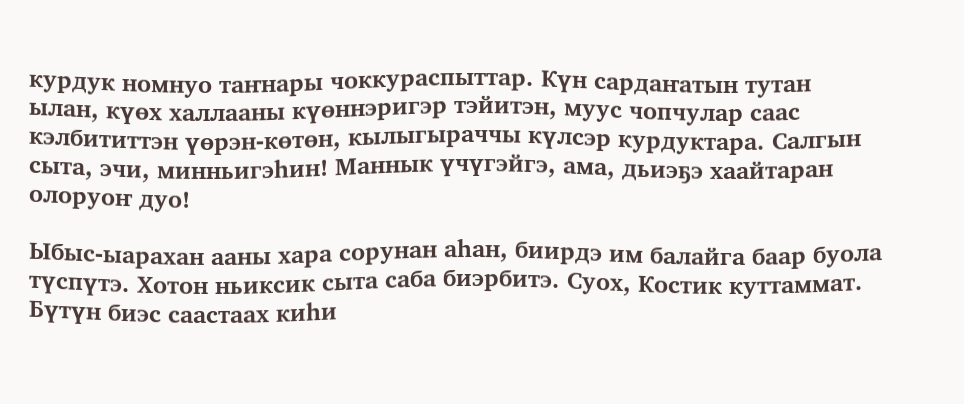курдук номнуо таҥнары чоккураспыттар. Күн сардаҥатын тутан ылан, күөх халлааны күөннэригэр тэйитэн, муус чопчулар саас кэлбититтэн үөрэн-көтөн, кылыгыраччы күлсэр курдуктара. Салгын сыта, эчи, минньигэһин! Маннык үчүгэйгэ, ама, дьиэҕэ хаайтаран олоруоҥ дуо!

Ыбыс-ыарахан ааны хара сорунан аһан, биирдэ им балайга баар буола түспүтэ. Хотон ньиксик сыта саба биэрбитэ. Суох, Костик куттаммат. Бүтүн биэс саастаах киһи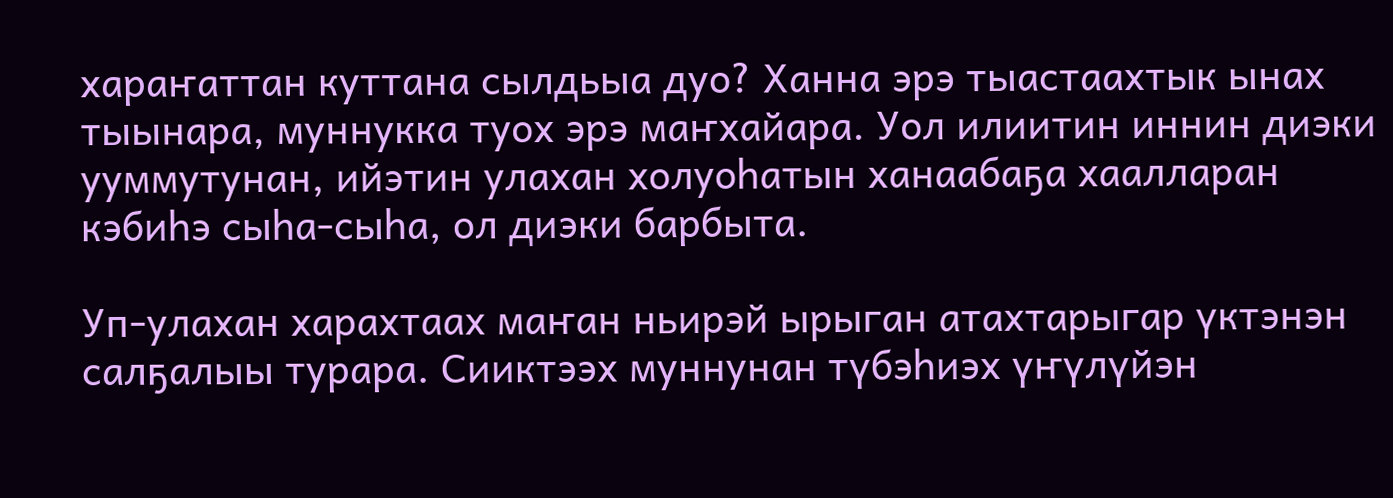хараҥаттан куттана сылдьыа дуо? Ханна эрэ тыастаахтык ынах тыынара, муннукка туох эрэ маҥхайара. Уол илиитин иннин диэки ууммутунан, ийэтин улахан холуоһатын ханаабаҕа хаалларан кэбиһэ сыһа-сыһа, ол диэки барбыта.

Уп-улахан харахтаах маҥан ньирэй ырыган атахтарыгар үктэнэн салҕалыы турара. Сииктээх муннунан түбэһиэх үҥүлүйэн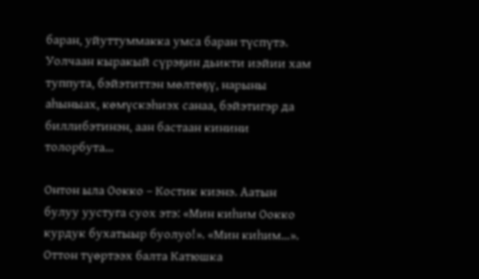баран, уйуттуммакка умса баран түспүтэ. Уолчаан кыракый сүрэҕин дьикти иэйии хам туппута, бэйэтиттэн мөлтөҕү, нарыны аһыныах, көмүскэһиэх санаа, бэйэтигэр да биллибэтинэн, аан бастаан кинини толорбута…

Онтон ыла Оокко – Костик киэнэ. Аатын булуу уустуга суох этэ: «Мин киһим Оокко курдук бухатыыр буолуо!». «Мин киһим…». Оттон түөртээх балта Катюшка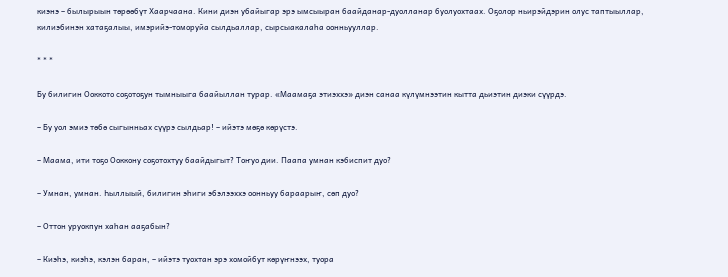киэнэ – былырыын төрөөбүт Хаарчаана. Кини диэн убайыгар эрэ ымсыыран баайданар-дуолланар буолуохтаах. Оҕолор ньирэйдэрин олус таптыыллар, килиэбинэн хатаҕалыы, имэрийэ-томоруйа сылдьаллар, сырсыакалаһа оонньууллар.

* * *

Бу билигин Ооккото соҕотоҕун тымныыга баайыллан турар. «Маамаҕа этиэххэ» диэн санаа күлүмнээтин кытта дьиэтин диэки сүүрдэ.

– Бу уол эмиэ төбө сыгынньах сүүрэ сылдьар! – ийэтэ мөҕө көрүстэ.

– Маама, ити тоҕо Ооккону соҕотохтуу баайдыгыт? Тоҥуо дии. Паапа умнан кэбиспит дуо?

– Умнан, умнан. Һыллыый, билигин эһиги эбэлээххэ оонньуу бараарыҥ, сөп дуо?

– Оттон уруокпун хаһан ааҕабын?

– Киэһэ, киэһэ, кэлэн баран, – ийэтэ туохтан эрэ хомойбут көрүҥнээх, туора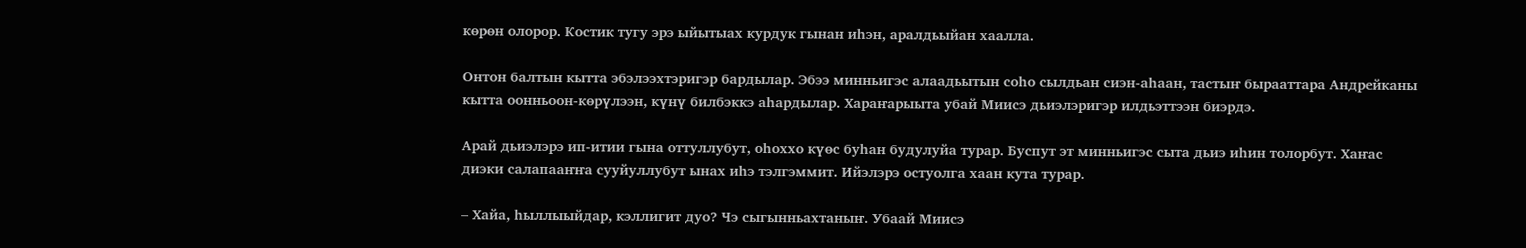көрөн олорор. Костик тугу эрэ ыйытыах курдук гынан иһэн, аралдьыйан хаалла.

Онтон балтын кытта эбэлээхтэригэр бардылар. Эбээ минньигэс алаадьытын соһо сылдьан сиэн-аһаан, тастыҥ бырааттара Андрейканы кытта оонньоон-көрүлээн, күнү билбэккэ аһардылар. Хараҥарыыта убай Миисэ дьиэлэригэр илдьэттээн биэрдэ.

Арай дьиэлэрэ ип-итии гына оттуллубут, оһоххо күөс буһан будулуйа турар. Буспут эт минньигэс сыта дьиэ иһин толорбут. Хаҥас диэки салапааҥҥа сууйуллубут ынах иһэ тэлгэммит. Ийэлэрэ остуолга хаан кута турар.

– Хайа, һыллыыйдар, кэллигит дуо? Чэ сыгынньахтаныҥ. Убаай Миисэ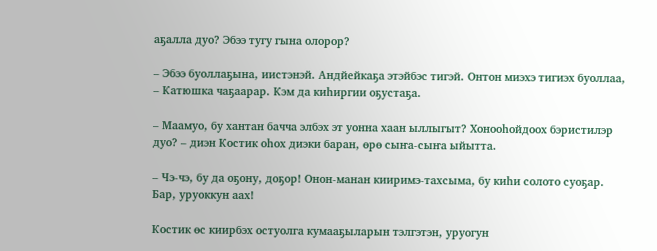аҕалла дуо? Эбээ тугу гына олорор?

– Эбээ буоллаҕына, иистэнэй. Андйейкаҕа этэйбэс тигэй. Онтон миэхэ тигиэх буоллаа, – Катюшка чаҕаарар. Кэм да киһиргии оҕустаҕа.

– Маамуо, бу хантан бачча элбэх эт уонна хаан ыллыгыт? Хонооһойдоох бэристилэр дуо? – диэн Костик оһох диэки баран, өрө сыҥа-сыҥа ыйытта.

– Чэ-чэ, бу да оҕону, доҕор! Онон-манан кииримэ-тахсыма, бу киһи солото суоҕар. Бар, уруоккун аах!

Костик өс киирбэх остуолга кумааҕыларын тэлгэтэн, уруогун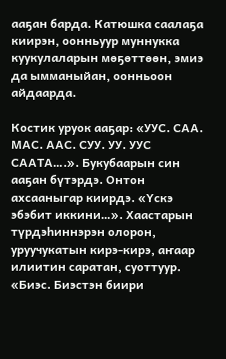ааҕан барда. Катюшка саалаҕа киирэн, оонньуур муннукка куукулаларын мөҕөттөөн, эмиэ да ымманыйан, оонньоон айдаарда.

Костик уруок ааҕар: «УУС. САА. МАС. ААС. СУУ. УУ. УУС СААТА….». Букубаарын син ааҕан бүтэрдэ. Онтон ахсааныгар киирдэ. «Үскэ эбэбит иккини…». Хаастарын түрдэһиннэрэн олорон, уруучукатын кирэ-кирэ, аҥаар илиитин саратан, суоттуур. «Биэс. Биэстэн биири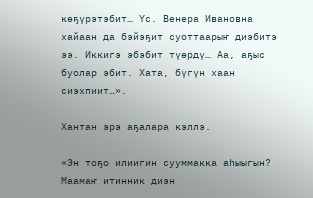көҕүрэтэбит… Үс. Венера Ивановна хайаан да бэйэҕит суоттаарыҥ диэбитэ ээ. Иккигэ эбэбит түөрдү… Аа, аҕыс буолар эбит. Хата, бүгүн хаан сиэхпиит…».

Хантан эрэ аҕалара кэллэ.

«Эн тоҕо илиигин сууммакка аһыыгын? Маамаҥ итинник диэн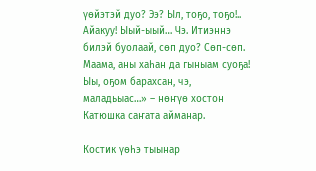үөйэтэй дуо? Ээ? Ыл, тоҕо, тоҕо!.. Айакуу! Ыый-ыый… Чэ. Итиэннэ билэй буолаай, сөп дуо? Сөп-сөп. Маама, аны хаһан да гыныам суоҕа! Ыы, оҕом барахсан, чэ, маладьыас…» – нөҥүө хостон Катюшка саҥата айманар.

Костик үөһэ тыынар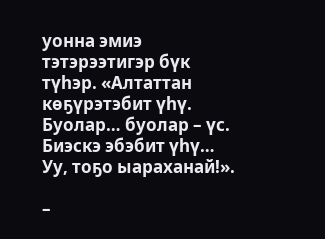уонна эмиэ тэтэрээтигэр бүк түһэр. «Алтаттан көҕүрэтэбит үһү. Буолар… буолар – үс. Биэскэ эбэбит үһү… Уу, тоҕо ыараханай!».

–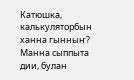Катюшка, калькуляторбын ханна гынныҥ? Манна сыппыта дии, булан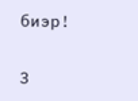биэр!

3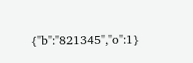{"b":"821345","o":1}